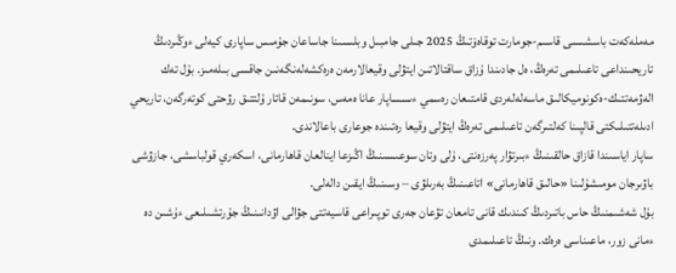مەملەكەت باسشىسى قاسىم-جومارت توقاەۆتىڭ 2025 جىلى جامبىل وبلىسىنا جاساعان جۇمىس ساپارى كيەلى ءوڭىردىڭ تاريحىنداعى تاعىلىمى تەرەڭ، ەل جادىندا ۇزاق ساقتالاتىن ايتۋلى وقيعالارمەن ەرەكشەلەنگەنىن جاقسى بىلەمىز. بۇل تەك الەۋمەتتىك-ەكونوميكالىق ماسەلەلەردى قامتىعان رەسمي ءىسساپار عانا ەمەس، سونىمەن قاتار ۇلتتىق رۋحتى كوتەرگەن، تاريحي ادىلەتتىلىكتى قالپىنا كەلتىرگەن تاعىلىمى تەرەڭ ايتۋلى وقيعا رەتىندە جوعارى باعالاندى.
ساپار اياسىندا قازاق حالقىنىڭ ءبىرتۋار پەرزەنتى، ۇلى وتان سوعىسىنىڭ اڭىزعا اينالعان قاھارمانى، اسكەري قولباسشى، جازۋشى باۋىرجان مومىشۇلىنا «حالىق قاھارمانى» اتاعىنىڭ بەرىلۋى – وسىنىڭ ايقىن دالەلى.
بۇل شەشىمنىڭ حاس باتىردىڭ كىندىك قانى تامعان تۋعان جەرى توپىراعى قاسيەتتى جۋالى اۋدانىنىڭ جۇرتشىلىعى ءۇشىن دە ءمانى زور، ماعىناسى ەرەك. ونىڭ تاعىلىمدى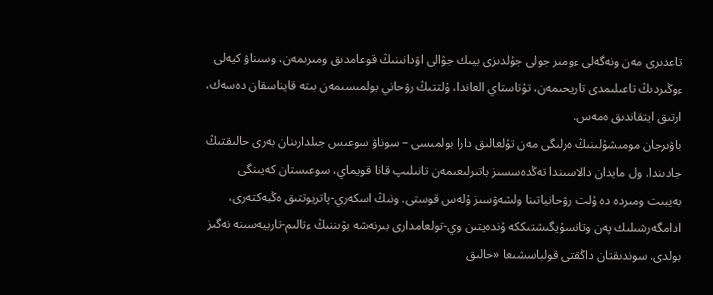تاعدىرى مەن ونەگەلى ءومىر جولى جۇلدىزى بيىك جۋالى اۋدانىنىڭ قوعامدىق ومىرىمەن، وسىناۋ كيەلى ءوڭىردىڭ تاعىلىمدى تاريحىمەن، تۇتاستاي العاندا، ۇلتتىڭ رۋحاني بولمىسىمەن بىتە قايناسقان دەسەك، ارتىق ايتقاندىق ەمەس.
باۋىرجان مومىشۇلىنىڭ ەرلىگى مەن تۇلعالىق دارا بولمىسى – سوناۋ سوعىس جىلدارىنان بەرى حالىقتىڭ جادىندا. ول مايدان دالاسىندا تەڭدەسسىز باتىرلىعىمەن تانىلىپ قانا قويماي، سوعىستان كەيىنگى بەيبىت ومىردە دە ۇلت رۋحانياتىنا ولشەۋسىز ۇلەس قوستى. ونىڭ اسكەري-پاتريوتتىق ەڭبەكتەرى، ادامگەرشىلىك پەن وتانسۇيگىشتىككە ۇندەيتىن وي-تولعامدارى بىرنەشە بۋىننىڭ ءتالىم-تاربيەسىنە نەگىز بولدى. سوندىقتان داڭقتى قولباسشىعا «حالىق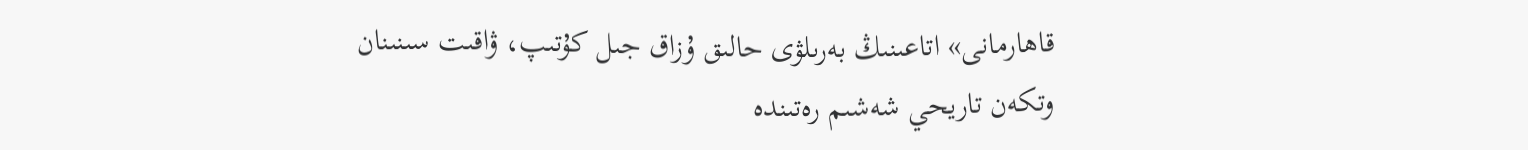قاھارمانى» اتاعىنىڭ بەرىلۋى حالىق ۇزاق جىل كۇتىپ، ۋاقىت سىنىنان وتكەن تاريحي شەشىم رەتىندە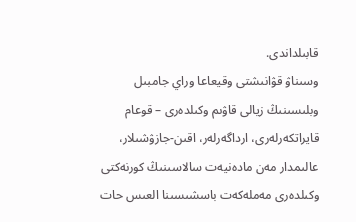قابىلداندى.
وسىناۋ قۋانىشتى وقيعاعا وراي جامبىل وبلىسىنىڭ زيالى قاۋىم وكىلدەرى – قوعام قايراتكەرلەرى، ارداگەرلەر، اقىن-جازۋشىلار، عالىمدار مەن مادەنيەت سالاسىنىڭ كورنەكتى وكىلدەرى مەملەكەت باسشىسىنا العىس حات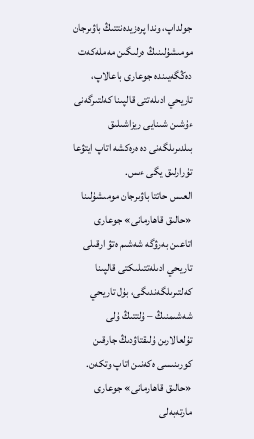جولداپ، وندا پرەزيدەنتتىڭ باۋىرجان مومىشۇلىنىڭ ەرلىگىن مەملەكەت دەڭگەيىندە جوعارى باعالاپ، تاريحي ادىلەتتى قالپىنا كەلتىرگەنى ءۇشىن شىنايى ريزاشىلىق بىلدىرىلگەنى دە ەرەكشە اتاپ ايتۋعا تۇرارلىق يگى ءىس.
العىس حاتتا باۋىرجان مومىشۇلىنا «حالىق قاھارمانى» جوعارى اتاعىن بەرۋگە شەشىم ەتۋ ارقىلى تاريحي ادىلەتتىلىكتى قالپىنا كەلتىرىلگەندىگى، بۇل تاريحي شەشىمنىڭ – ۇلتتىڭ ۇلى تۇلعالارىن ۇلىقتاۋدىڭ جارقىن كورىنىسى ەكەنىن اتاپ وتكەن. «حالىق قاھارمانى» جوعارى مارتەبەلى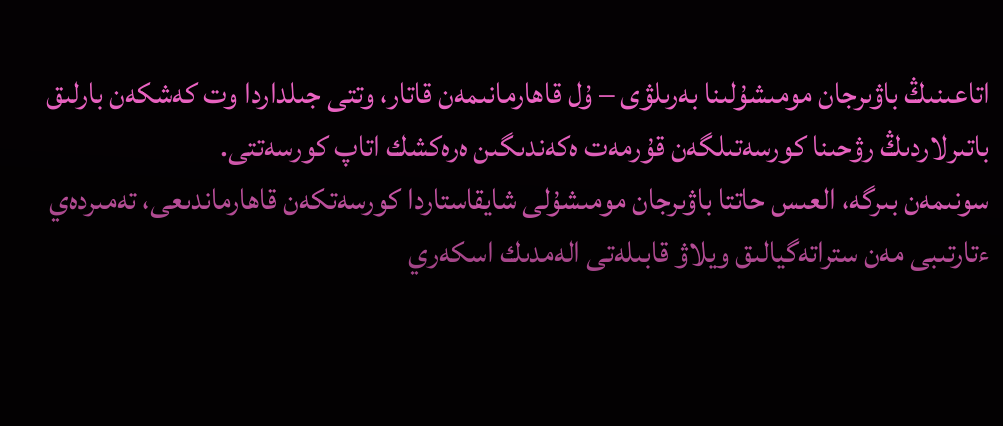اتاعىنىڭ باۋىرجان مومىشۇلىنا بەرىلۋى – ۇل قاھارمانىمەن قاتار، وتتى جىلداردا وت كەشكەن بارلىق باتىرلاردىڭ رۋحىنا كورسەتىلگەن قۇرمەت ەكەندىگىن ەرەكشك اتاپ كورسەتتى.
سونىمەن بىرگە، العىس حاتتا باۋىرجان مومىشۇلى شايقاستاردا كورسەتكەن قاھارماندىعى، تەمىردەي ءتارتىبى مەن ستراتەگيالىق ويلاۋ قابىلەتى الەمدىك اسكەري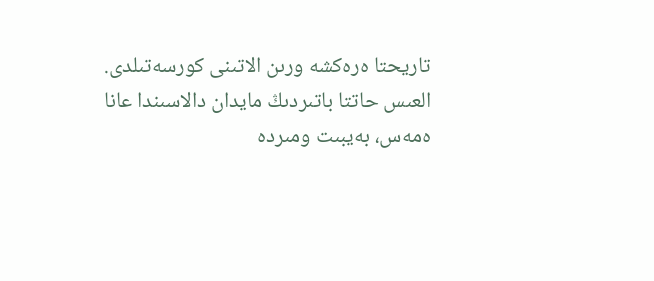تاريحتا ەرەكشە ورىن الاتىنى كورسەتىلدى.
العىس حاتتا باتىردىڭ مايدان دالاسىندا عانا ەمەس، بەيبىت ومىردە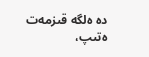دە ەلگە قىزمەت ەتىپ،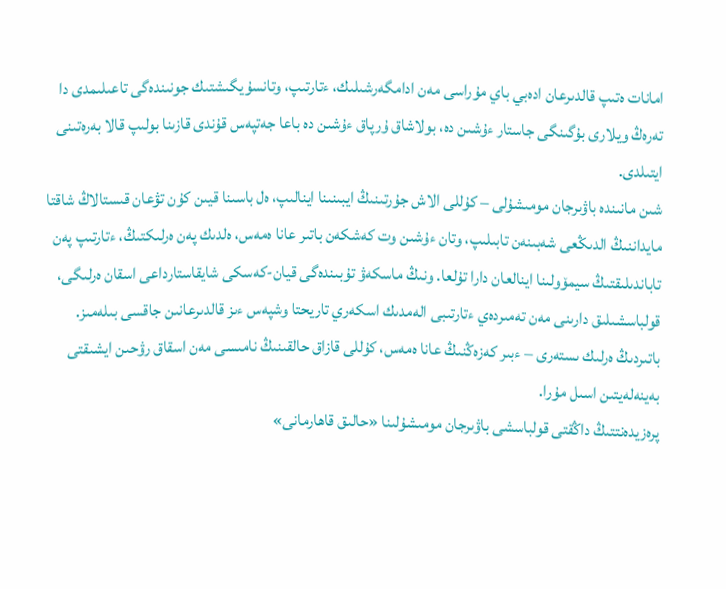امانات ەتىپ قالدىرعان ادەبي باي مۇراسى مەن ادامگەرشىلىك، ءتارتىپ، وتانسۇيگىشتىك جونىندەگى تاعىلىمدى دا تەرەڭ ويلارى بۇگىنگى جاستار ءۇشىن دە، بولاشاق ۇرپاق ءۇشىن دە باعا جەتپەس قۇندى قازىنا بولىپ قالا بەرەتىنى ايتىلدى.
شىن مانىندە باۋىرجان مومىشۇلى – كۇللى الاش جۇرتىنىڭ ايبىنىنا اينالىپ، ەل باسىنا قيىن كۇن تۋعان قىستالاڭ شاقتا مايداننىڭ الدىڭعى شەبىنەن تابىلىپ، وتان ءۇشىن وت كەشكەن باتىر عانا ەمەس، ەلدىك پەن ەرلىكتىڭ، ءتارتىپ پەن تاباندىلىقتىڭ سيمۆولىنا اينالعان دارا تۇلعا. ونىڭ ماسكەۋ تۇبىندەگى قيان-كەسكى شايقاستارداعى اسقان ەرلىگى، قولباسشىلىق دارىنى مەن تەمىردەي ءتارتىبى الەمدىك اسكەري تاريحتا وشپەس ءىز قالدىرعانىن جاقسى بىلەمىز. باتىردىڭ ەرلىك ىستەرى – ءبىر كەزەڭنىڭ عانا ەمەس، كۇللى قازاق حالقىنىڭ نامىسى مەن اسقاق رۋحىن ايشىقتى بەينەلەيتىن اسىل مۇرا.
پرەزيدەنتتىڭ داڭقتى قولباسشى باۋىرجان مومىشۇلىنا «حالىق قاھارمانى»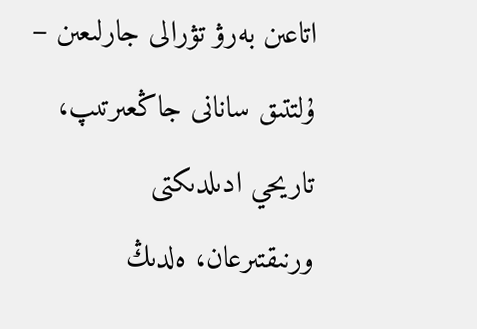اتاعىن بەرۋ تۋرالى جارلىعىن – ۇلتتىق سانانى جاڭعىرتىپ، تاريحي ادىلدىكتى ورنىقتىرعان، ەلدىڭ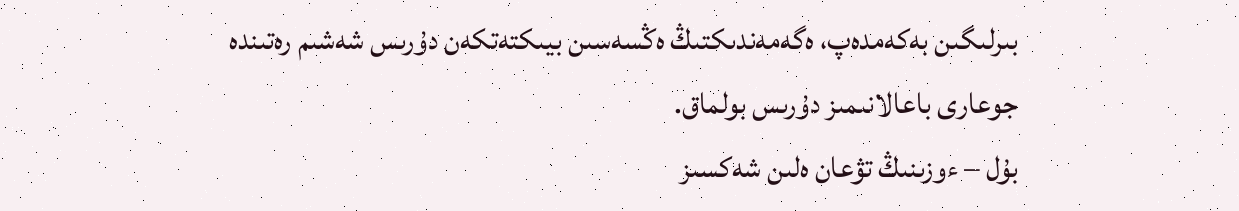بىرلىگىن بەكەمدەپ، ەگەمەندىكتىڭ ەڭسەسىن بيىكتەتكەن دۇرىس شەشىم رەتىندە جوعارى باعالانىمىز دۇرىس بولماق.
بۇل – ءوزىنىڭ تۋعان ەلىن شەكسىز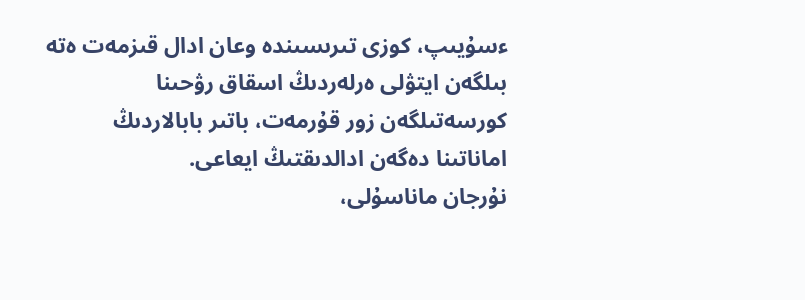ءسۇيىپ، كوزى تىرىسىندە وعان ادال قىزمەت ەتە بىلگەن ايتۋلى ەرلەردىڭ اسقاق رۋحىنا كورسەتىلگەن زور قۇرمەت، باتىر بابالاردىڭ اماناتىنا دەگەن ادالدىقتىڭ ايعاعى.
نۇرجان ماناسۇلى،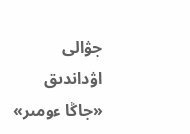جۋالى اۋداندىق «جاڭا ءومىر»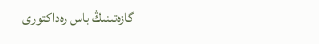گازەتىنىڭ باس رەداكتورى